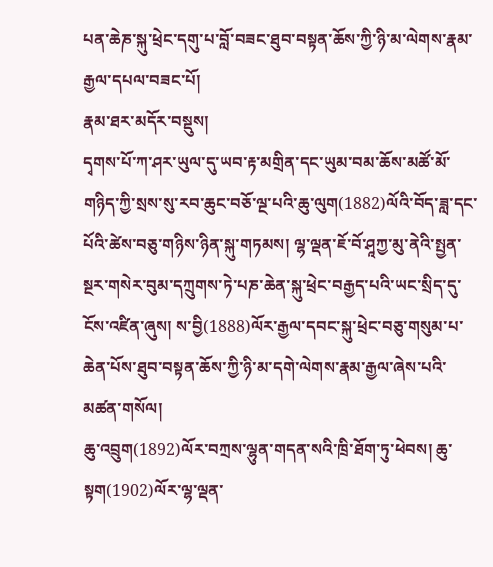པན་ཆེཎ་སྐུ་ཕྲེང་དགུ་པ་བློ་བཟང་ཐུབ་བསྟན་ཆོས་ཀྱི་ཉི་མ་ལེགས་རྣམ་རྒྱལ་དཔལ་བཟང་པོ།
རྣམ་ཐར་མདོར་བསྡུས།
དྭགས་པོ་ཀ་ཤར་ཡུལ་དུ་ཡབ་རྟ་མགྲིན་དང་ཡུམ་བམ་ཆོས་མཚོ་མོ་གཉིད་ཀྱི་སྲས་སུ་རབ་ཆུང་བཅོ་ལྔ་པའི་ཆུ་ལུག(1882)ལོའི་བོད་ཟླ་དང་པོའི་ཚེས་བཅུ་གཉིས་ཉིན་སྐུ་གཏམས། ལྷ་ལྡན་ཇོ་བོ་ཤཱཀྱ་མུ་ནེའི་སྤྱན་སྔར་གསེར་བུམ་དཀྲུགས་ཏེ་པཎ་ཆེན་སྐུ་ཕྲེང་བརྒྱད་པའི་ཡང་སྲིད་དུ་ངོས་འཛིན་ཞུས། ས་བྱི(1888)ལོར་རྒྱལ་དབང་སྐུ་ཕྲེང་བཅུ་གསུམ་པ་ཆེན་པོས་ཐུབ་བསྟན་ཆོས་ཀྱི་ཉི་མ་དགེ་ལེགས་རྣམ་རྒྱལ་ཞེས་པའི་མཚན་གསོལ།
ཆུ་འབྲུག(1892)ལོར་བཀྲས་ལྷུན་གདན་སའི་ཁྲི་ཐོག་ཏུ་ཕེབས། ཆུ་སྟག(1902)ལོར་ལྷ་ལྡན་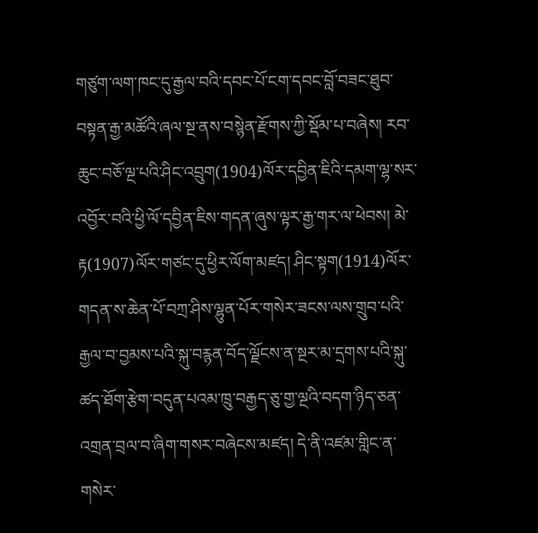གཙུག་ལག་ཁང་དུ་རྒྱལ་བའི་དབང་པོ་ངག་དབང་བློ་བཟང་ཐུབ་བསྟན་རྒྱ་མཚོའི་ཞལ་སྔ་ནས་བསྙེན་རྫོགས་ཀྱི་སྡོམ་པ་བཞེས། རབ་ཆུང་བཅོ་ལྔ་པའི་ཤིང་འབྲུག(1904)ལོར་དབྱིན་ཇིའི་དམག་ལྷ་སར་འབྱོར་བའི་ཕྱི་ལོ་དབྱིན་ཇིས་གདན་ཞུས་ལྟར་རྒྱ་གར་ལ་ཕེབས། མེ་རྟ(1907)ལོར་གཙང་དུ་ཕྱིར་ལོག་མཛད། ཤིང་སྟག(1914)ལོར་གདན་ས་ཆེན་པོ་བཀྲ་ཤིས་ལྷུན་པོར་གསེར་ཟངས་ལས་གྲུབ་པའི་རྒྱལ་བ་བྱམས་པའི་སྐུ་བརྙན་བོད་ལྗོངས་ན་སྔར་མ་དྲགས་པའི་སྐུ་ཚད་ཐོག་རྩེག་བདུན་པའམ་ཁྲུ་བརྒྱད་ཅུ་གྱ་ལྔའི་བདག་ཉིད་ཅན་འགྲན་བྲལ་བ་ཞིག་གསར་བཞེངས་མཛད། དེ་ནི་འཛམ་གླིང་ན་གསེར་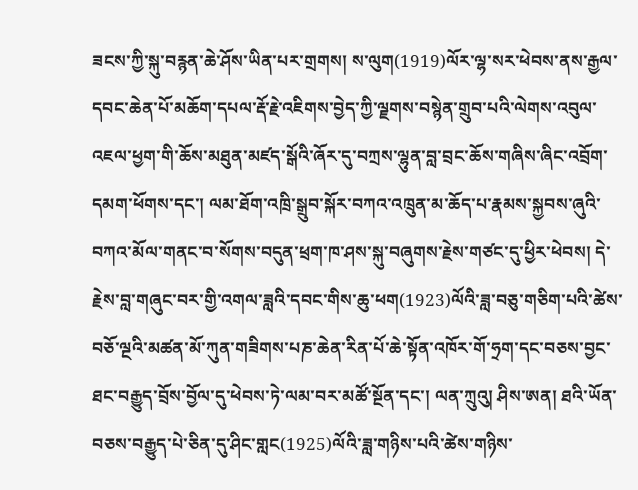ཟངས་ཀྱི་སྐུ་བརྙན་ཆེ་ཤོས་ཡིན་པར་གྲགས། ས་ལུག(1919)ལོར་ལྷ་སར་ཕེབས་ནས་རྒྱལ་དབང་ཆེན་པོ་མཆོག་དཔལ་རྡོ་རྗེ་འཇིགས་བྱེད་ཀྱི་ལྗགས་བསྙེན་གྲུབ་པའི་ལེགས་འབུལ་འཇལ་ཕྱག་གི་ཆོས་མཐུན་མཛད་སྒོའི་ཞོར་དུ་བཀྲས་ལྷུན་བླ་བྲང་ཆོས་གཞིས་ཞིང་འབྲོག་དམག་ཕོགས་དང་། ལམ་ཐོག་འཁྲི་སྒྲུབ་སྐོར་བཀའ་འཁྲུན་མ་ཆོད་པ་རྣམས་སྐྱབས་ཞུའི་བཀའ་མོལ་གནང་བ་སོགས་བདུན་ཕྲག་ཁ་ཤས་སྐུ་བཞུགས་རྗེས་གཙང་དུ་ཕྱིར་ཕེབས། དེ་རྗེས་བླ་གཞུང་བར་གྱི་འགལ་ཟླའི་དབང་གིས་ཆུ་ཕག(1923)ལོའི་ཟླ་བཅུ་གཅིག་པའི་ཚེས་བཅོ་ལྔའི་མཚན་མོ་ཀུན་གཟིགས་པཎ་ཆེན་རིན་པོ་ཆེ་སྟོན་འཁོར་གོ་ཧྲག་དང་བཅས་བྱང་ཐང་བརྒྱུད་བྲོས་བྱོལ་དུ་ཕེབས་ཏེ་ལམ་བར་མཚོ་སྔོན་དང་། ལན་ཀྲུའུ། ཤིས་ཨན། ཐའི་ཡོན་བཅས་བརྒྱུད་པེ་ཅིན་དུ་ཤིང་གླང(1925)ལོའི་ཟླ་གཉིས་པའི་ཚེས་གཉིས་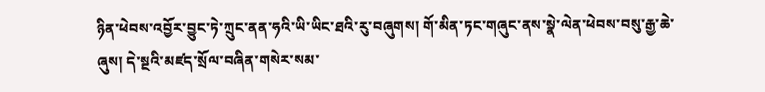ཉིན་ཕེབས་འབྱོར་བྱུང་ཏེ་ཀྲུང་ནན་ཧའི་ཡི་ཡིང་ཐའི་རུ་བཞུགས། གོ་མིན་ཏང་གཞུང་ནས་སྣེ་ལེན་ཕེབས་བསུ་རྒྱ་ཆེ་ཞུས། དེ་སྔའི་མཛད་སྲོལ་བཞིན་གསེར་སམ་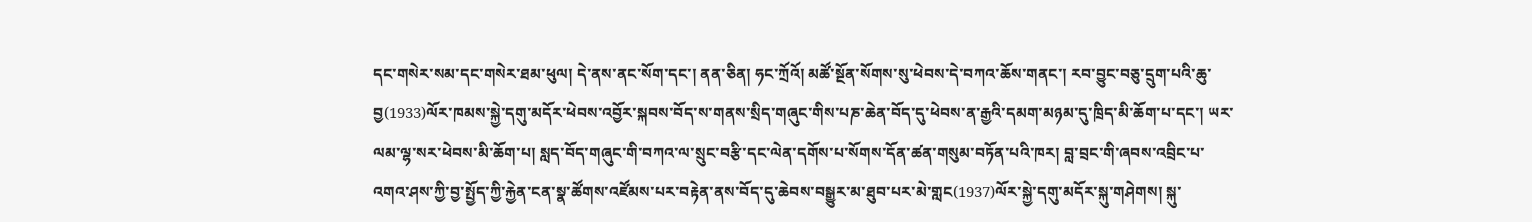དང་གསེར་སམ་དང་གསེར་ཐམ་ཕུལ། དེ་ནས་ནང་སོག་དང་། ནན་ཅིན། ཧང་ཀྲོའོ། མཚོ་སྔོན་སོགས་སུ་ཕེབས་དེ་བཀའ་ཆོས་གནང་། རབ་བྱུང་བཅུ་དྲུག་པའི་ཆུ་བྱ(1933)ལོར་ཁམས་སྐྱེ་དགུ་མདོར་ཕེབས་འབྱོར་སྐབས་བོད་ས་གནས་སྲིད་གཞུང་གིས་པཎ་ཆེན་བོད་དུ་ཕེབས་ན་རྒྱའི་དམག་མཉམ་དུ་ཁྲིད་མི་ཆོག་པ་དང་། ཡར་ལམ་ལྷ་སར་ཕེབས་མི་ཆོག་པ། སླད་བོད་གཞུང་གི་བཀའ་ལ་སྲུང་བརྩི་དང་ལེན་དགོས་པ་སོགས་དོན་ཚན་གསུམ་བཏོན་པའི་ཁར། བླ་བྲང་གི་ཞབས་འབྲིང་པ་འགའ་ཤས་ཀྱི་བྱ་སྤྱོད་ཀྱི་རྐྱེན་ངན་སྣ་ཚོགས་འཛོམས་པར་བརྟེན་ནས་བོད་དུ་ཆེབས་བསྒྱུར་མ་ཐུབ་པར་མེ་གླང(1937)ལོར་སྐྱེ་དགུ་མདོར་སྐུ་གཤེགས། སྐུ་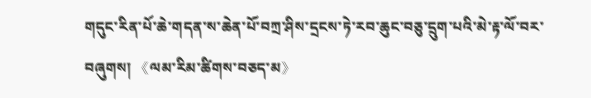གདུང་རིན་པོ་ཆེ་གདན་ས་ཆེན་པོ་བཀྲ་ཤིས་དྲངས་ཏེ་རབ་ཆུང་བཅུ་དྲུག་པའི་མེ་རྟ་ལོ་བར་བཞུགས། 《ལམ་རིམ་ཚིགས་བཅད་མ》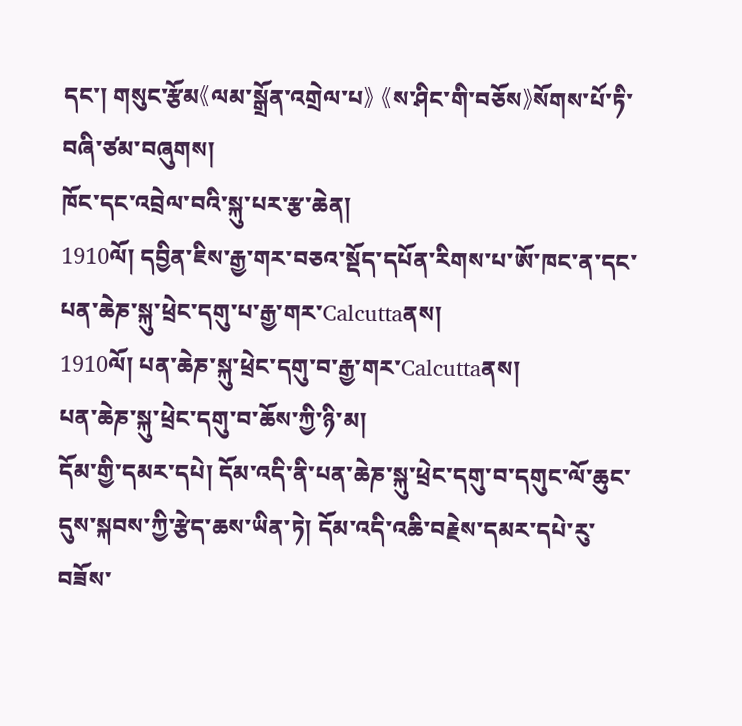དང་། གསུང་རྩོམ《ལམ་སྒྲོན་འགྲེལ་པ》 《ས་ཤིང་གི་བཅོས》སོགས་པོ་ཏི་བཞི་ཙམ་བཞུགས།
ཁོང་དང་འབྲེལ་བའི་སྐུ་པར་རྩ་ཆེན།
1910ལོ། དབྱིན་ཇིས་རྒྱ་གར་བཅའ་སྡོད་དཔོན་རིགས་པ་ཨོ་ཁང་ན་དང་པན་ཆེཎ་སྐུ་ཕྲེང་དགུ་པ་རྒྱ་གར་Calcuttaནས།
1910ལོ། པན་ཆེཎ་སྐུ་ཕྲེང་དགུ་བ་རྒྱ་གར་Calcuttaནས།
པན་ཆེཎ་སྐུ་ཕྲེང་དགུ་བ་ཆོས་ཀྱི་ཉི་མ།
དོམ་གྱི་དམར་དཔེ། དོམ་འདི་ནི་པན་ཆེཎ་སྐུ་ཕྲེང་དགུ་བ་དགུང་ལོ་ཆུང་དུས་སྐབས་ཀྱི་རྩེད་ཆས་ཡིན་ཏེ། དོམ་འདི་འཆི་བརྗེས་དམར་དཔེ་རུ་བཟོས་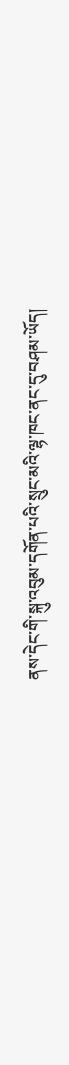ནས་དེང་གི་སྐུ་འབུམ་དགོན་པའི་སྲུང་མའི་ལྷ་ཁང་ནང་དུ་བཤམ་ཡོད།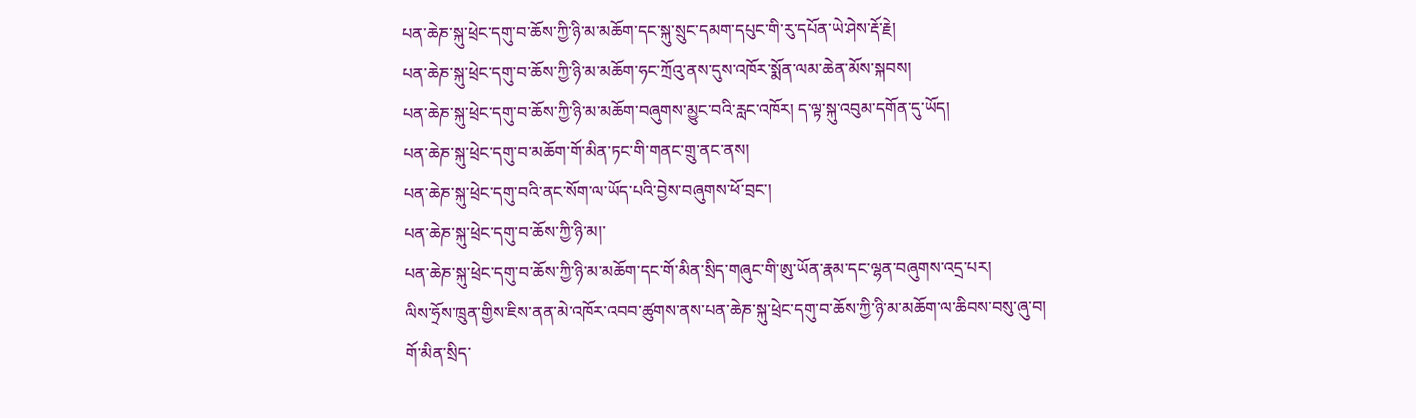པན་ཆེཎ་སྐུ་ཕྲེང་དགུ་བ་ཆོས་ཀྱི་ཉི་མ་མཆོག་དང་སྐུ་སྲུང་དམག་དཔུང་གི་རུ་དཔོན་ཡེ་ཤེས་རྡོ་རྗེ།
པན་ཆེཎ་སྐུ་ཕྲེང་དགུ་བ་ཆོས་ཀྱི་ཉི་མ་མཆོག་ཧང་ཀྲོའུ་ནས་དུས་འཁོར་སྨོན་ལམ་ཆེན་མོས་སྐབས།
པན་ཆེཎ་སྐུ་ཕྲེང་དགུ་བ་ཆོས་ཀྱི་ཉི་མ་མཆོག་བཞུགས་མྱུང་བའི་རླང་འཁོར། ད་ལྟ་སྐུ་འབུམ་དགོན་དུ་ཡོད།
པན་ཆེཎ་སྐུ་ཕྲེང་དགུ་བ་མཆོག་གོ་མིན་ཏང་གི་གནང་གྲུ་ནང་ནས།
པན་ཆེཎ་སྐུ་ཕྲེང་དགུ་བའི་ནང་སོག་ལ་ཡོད་པའི་བྱེས་བཞུགས་ཕོ་བྲང་།
པན་ཆེཎ་སྐུ་ཕྲེང་དགུ་བ་ཆོས་ཀྱི་ཉི་མ།་
པན་ཆེཎ་སྐུ་ཕྲེང་དགུ་བ་ཆོས་ཀྱི་ཉི་མ་མཆོག་དང་གོ་མིན་སྲིད་གཞུང་གི་ཨུ་ཡོན་རྣམ་དང་ལྷན་བཞུགས་འདྲ་པར།
ལིས་ཧྲོས་ཁྲུན་གྱིས་ཇིས་ནན་མེ་འཁོར་འབབ་ཚུགས་ནས་པན་ཆེཎ་སྐུ་ཕྲེང་དགུ་བ་ཆོས་ཀྱི་ཉི་མ་མཆོག་ལ་ཆིབས་བསུ་ཞུ་བ།
གོ་མིན་སྲིད་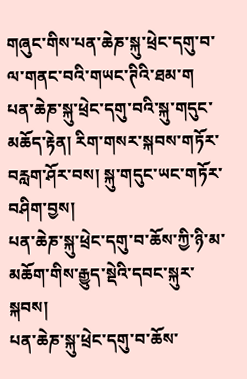གཞུང་གིས་པན་ཆེཎ་སྐུ་ཕྲེང་དགུ་བ་ལ་གནང་བའི་གཡང་ཊིའི་ཐམ་ག
པན་ཆེཎ་སྐུ་ཕྲེང་དགུ་བའི་སྐུ་གདུང་མཆོད་རྟེན། རིག་གསར་སྐབས་གཏོར་བརླག་ཤོར་བས། སྐུ་གདུང་ཡང་གཏོར་བཤིག་བྱས།
པན་ཆེཎ་སྐུ་ཕྲེང་དགུ་བ་ཆོས་ཀྱི་ཉི་མ་མཆོག་གིས་རྒྱུད་སྡེའི་དབང་སྐུར་སྐབས།
པན་ཆེཎ་སྐུ་ཕྲེང་དགུ་བ་ཆོས་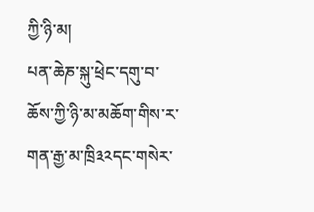ཀྱི་ཉི་མ།
པན་ཆེཎ་སྐུ་ཕྲེང་དགུ་བ་ཆོས་ཀྱི་ཉི་མ་མཆོག་གིས་ར་གན་རྒྱ་མ་ཁྲི༣༢དང་གསེར་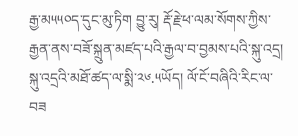རྒྱ་མ༥༥༠ད་དུང་མུ་ཏིག བྱུ་རུ། རྡོ་རྗེ་ཕ་ལམ་སོགས་ཀྱིས་རྒྱན་ནས་བཟོ་སྐྲུན་མཛད་པའི་རྒྱལ་བ་བྱམས་པའི་སྐུ་འདྲ། སྐུ་འདྲའི་མཐོ་ཚད་ལ་སྨི་༢༦.༥ཡོད། ལོ་ངོ་བཞིའི་རིང་ལ་བཟ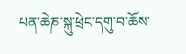པན་ཆེཎ་སྐུ་ཕྲེང་དགུ་བ་ཆོས་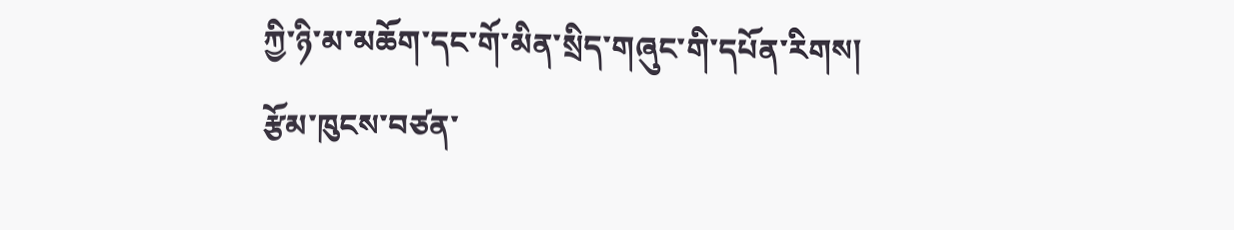ཀྱི་ཉི་མ་མཆོག་དང་གོ་མིན་སྲིད་གཞུང་གི་དཔོན་རིགས།
རྩོམ་ཁུངས་བཙན་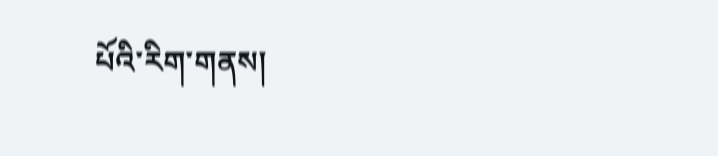པོའི་རིག་གནས།